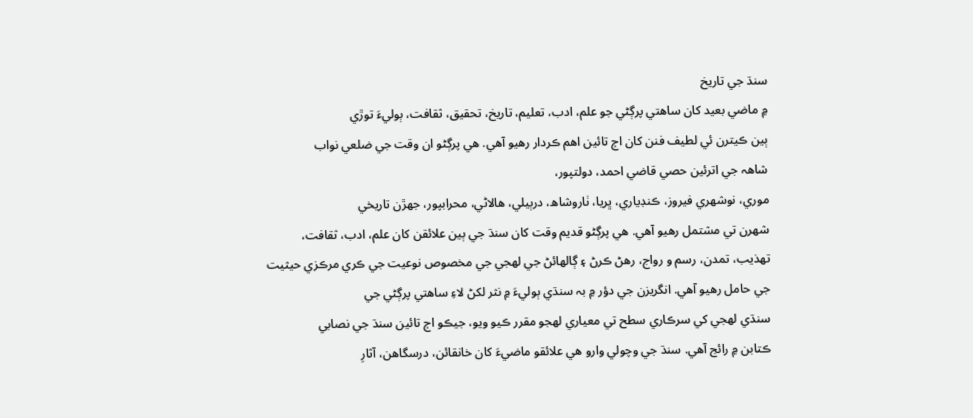سنڌ جي تاريخ
۾ ماضي بعيد کان ساھتي پرڳڻي جو علم، ادب، تعليم، تاريخ، تحقيق، ثقافت، ٻوليءَ توڙي
ٻين ڪيترن ئي لطيف فنن کان اڄ تائين اھم ڪردار رھيو آھي. ھي پرڳڻو ان وقت جي ضلعي نواب
شاهہ جي اترئين حصي قاضي احمد، دولتپور،
موري، نوشهري فيروز، ڪنڊياري، ڀريا، ٺاروشاھ، درٻيلي، ھالاڻي، محرابپور، جھڙن تاريخي
شھرن تي مشتمل رھيو آھي. ھي پرڳڻو قديم وقت کان سنڌ جي ٻين علائقن کان علم، ادب، ثقافت،
تھذيب، تمدن، رسم و رواج، رھڻ ڪرڻ ۽ ڳالھائڻ جي لھجي جي مخصوص نوعيت جي ڪري مرڪزي حيثيت
جي حامل رھيو آھي. انگريزن جي دؤر ۾ بہ سنڌي ٻوليءَ ۾ نثر لکڻ لاءِ ساھتي پرڳڻي جي
سنڌي لھجي کي سرڪاري سطح تي معياري لھجو مقرر ڪيو ويو، جيڪو اڄ تائين سنڌ جي نصابي
ڪتابن ۾ رائج آهي. سنڌ جي وچولي وارو ھي علائقو ماضيءَ کان خانقائن، درسگاھن، آثارِ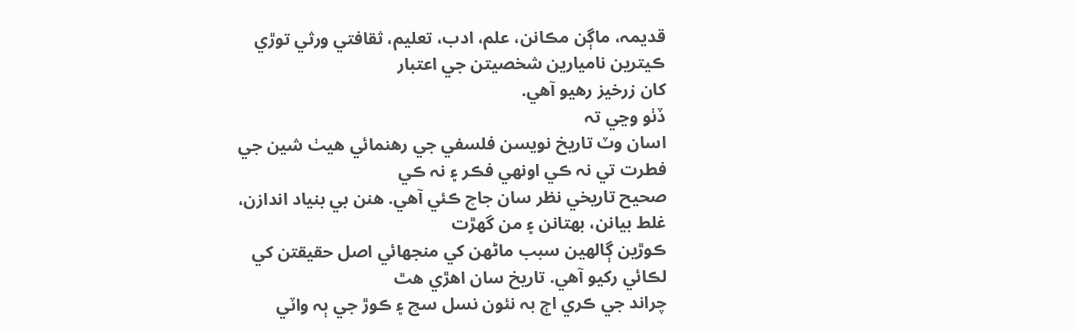قديمہ، ماڳن مڪانن، علم، ادب، تعليم، ثقافتي ورثي توڙي ڪيترين ناميارين شخصيتن جي اعتبار
کان زرخيز رھيو آھي.
ڏٺو وڃي تہ
اسان وٽ تاريخ نويسن فلسفي جي رھنمائي ھيٺ شين جي فطرت تي نہ ڪي اونھي فڪر ۽ نہ ڪي
صحيح تاريخي نظر سان جاچ ڪئي آهي. ھنن بي بنياد اندازن، غلط بيانن، بھتانن ۽ من گهڙت
ڪوڙين ڳالهين سبب ماڻھن کي منجھائي اصل حقيقتن کي لڪائي رکيو آهي. تاريخ سان اھڙي ھٿ
چراند جي ڪري اڄ بہ نئون نسل سچ ۽ ڪوڙ جي ٻہ واٽي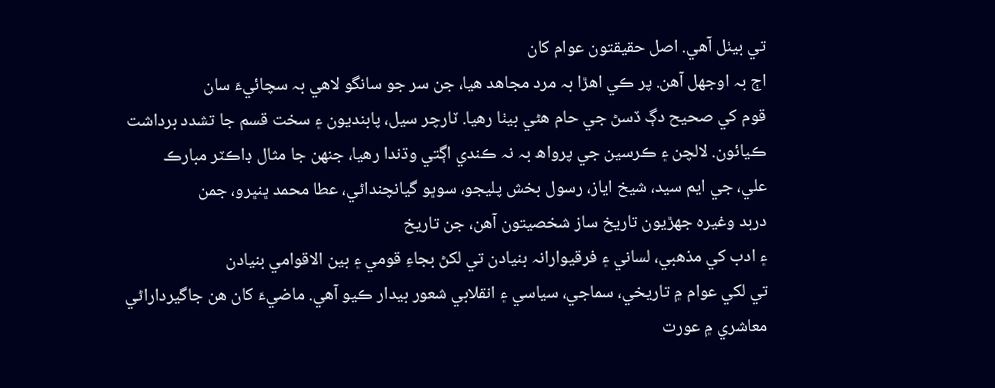تي بيٺل آهي. اصل حقيقتون عوام کان
اڄ بہ اوجھل آھن. پر ڪي اھڙا بہ مرد مجاھد ھيا، جن سر جو سانگو لاهي بہ سچائيءَ سان
قوم کي صحيح دڳ ڏسڻ جي حام ھڻي بيٺا رھيا. ٽارچر سيل، پابنديون ۽ سخت قسم جا تشدد برداشت
ڪيائون. لالچن ۽ ڪرسين جي پرواھ بہ نہ ڪندي اڳتي وڌندا رھيا، جنھن جا مثال ڊاڪٽر مبارڪ
علي، جي ايم سيد، شيخ اياز، رسول بخش پليجو، سوڀو گيانچنداڻي، عطا محمد ڀنڀرو، جمن
دربد وغيرہ جھڙيون تاريخ ساز شخصيتون آهن، جن تاريخ
۽ ادب کي مذھبي، لساني ۽ فرقيوارانہ بنيادن تي لکڻ بجاءِ قومي ۽ بين الاقوامي بنيادن
تي لکي عوام ۾ تاريخي، سماجي، سياسي ۽ انقلابي شعور بيدار ڪيو آھي. ماضيءَ کان ھن جاگيرداراڻي
معاشري ۾ عورت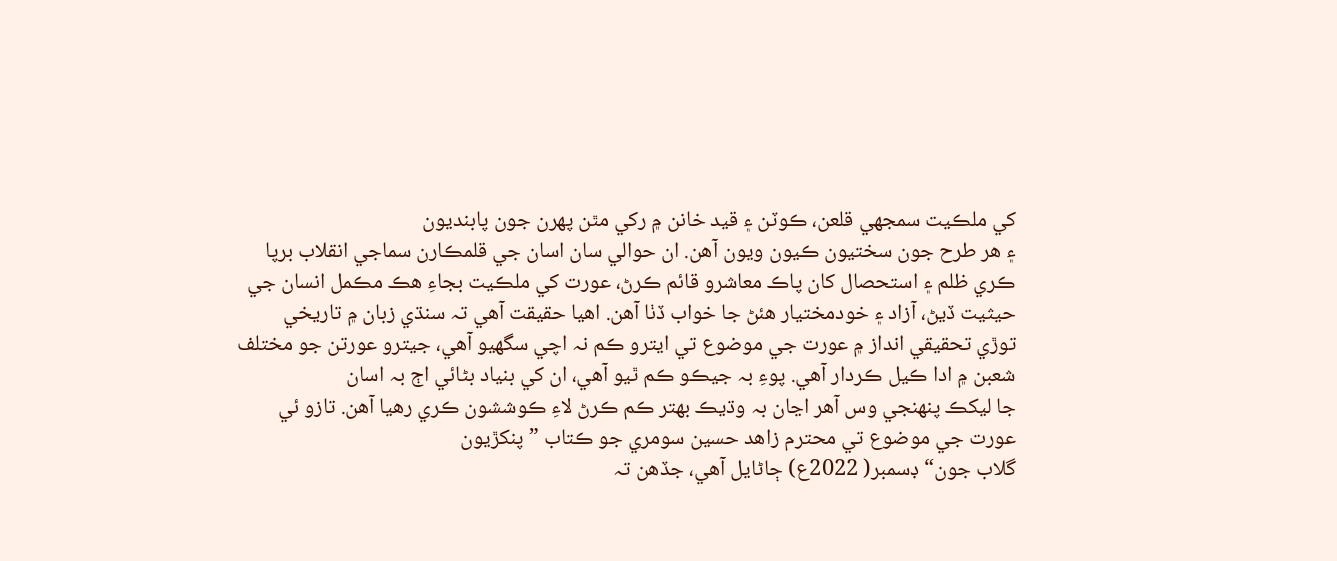کي ملڪيت سمجھي قلعن، ڪوٽن ۽ قيد خانن ۾ رکي مٿن پھرن جون پابنديون
۽ ھر طرح جون سختيون ڪيون ويون آهن. ان حوالي سان اسان جي قلمڪارن سماجي انقلاب برپا
ڪري ظلم ۽ استحصال کان پاڪ معاشرو قائم ڪرڻ، عورت کي ملڪيت بجاءِ ھڪ مڪمل انسان جي
حيثيت ڏيڻ، آزاد ۽ خودمختيار ھئڻ جا خواب ڏٺا آهن. اھيا حقيقت آهي تہ سنڌي زبان ۾ تاريخي
توڙي تحقيقي انداز ۾ عورت جي موضوع تي ايترو ڪم نہ اچي سگهيو آهي، جيترو عورتن جو مختلف
شعبن ۾ ادا ڪيل ڪردار آهي. پوءِ بہ جيڪو ڪم ٿيو آهي، ان کي بنياد بڻائي اڄ بہ اسان
جا ليکڪ پنھنجي وس آهر اڃان بہ وڌيڪ بھتر ڪم ڪرڻ لاءِ ڪوششون ڪري رهيا آهن. تازو ئي
عورت جي موضوع تي محترم زاھد حسين سومري جو ڪتاب ”پنکڙيون
گلاب جون“ ڊسمبر( 2022ع) ڄاڻايل آهي، جڏھن تہ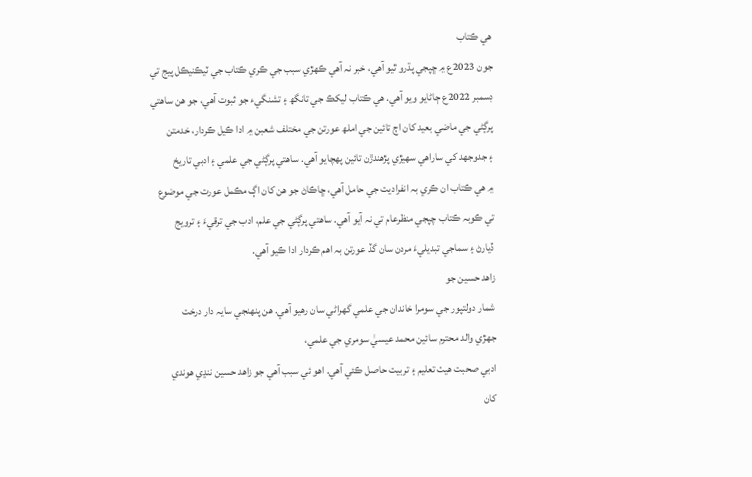ھي ڪتاب
جون 2023ع ۾ ڇپجي پڌرو ٿيو آهي، خبر نہ آهي ڪھڙي سبب جي ڪري ڪتاب جي ٽيڪنيڪل پيج تي
ڊسمبر 2022ع ڄاڻايو ويو آهي. ھي ڪتاب ليکڪ جي تانگھ ۽ تشنگيء جو ثبوت آهي، جو ھن ساھتي
پرڳڻي جي ماضي بعيد کان اڄ تائين جي املھ عورتن جي مختلف شعبن ۾ ادا ڪيل ڪردار، خدمتن
۽ جدوجھد کي ساراهي سھيڙي پڙھندڙن تائين پهچايو آهي. ساھتي پرڳڻي جي علمي ۽ ادبي تاريخ
۾ ھي ڪتاب ان ڪري بہ انفراديت جي حامل آهي، ڇاڪاڻ جو ھن کان اڳ مڪمل عورت جي موضوع
تي ڪوبہ ڪتاب چپجي منظرعام تي نہ آيو آهي. ساھتي پرڳڻي جي علم، ادب جي ترقيءَ ۽ ترويج
ڏيارڻ ۽ سماجي تبديليءَ مردن سان گڏ عورتن بہ اھم ڪردار ادا ڪيو آهي.
زاھد حسين جو
شمار دولتپور جي سومرا خاندان جي علمي گھراڻي سان رھيو آھي. ھن پنھنجي سايہ دار درخت
جھڙي والد محترم سائين محمد عيسيٰ سومري جي علمي،
ادبي صحبت ھيٺ تعليم ۽ تربيت حاصل ڪئي آهي. اھو ئي سبب آهي جو زاھد حسين ننڍي هوندي
کان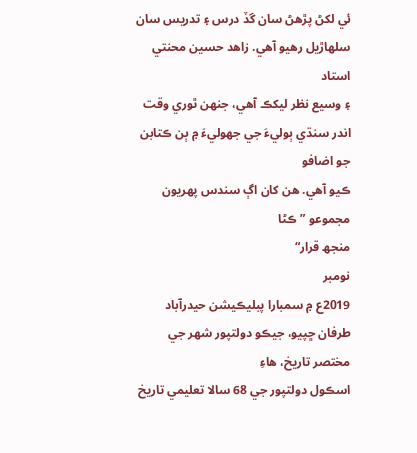ئي لکڻ پڙهڻ سان گڏ درس ۽ تدريس سان سلهاڙيل رهيو آهي. زاھد حسين محنتي استاد
۽ وسيع نظر ليکڪ آهي، جنھن ٿوري وقت اندر سنڌي ٻوليءَ جي جھوليءَ ۾ ٻن ڪتابن جو اضافو
ڪيو آهي. ھن کان اڳ سندس پھريون مجموعو ”ڪڻا
منجھ قرار“
نومبر
2019ع ۾ سمبارا پبليڪيشن حيدرآباد طرفان ڇپيو، جيڪو دولتپور شھر جي مختصر تاريخ، ھاءِ
اسڪول دولتپور جي 68 سالا تعليمي تاريخ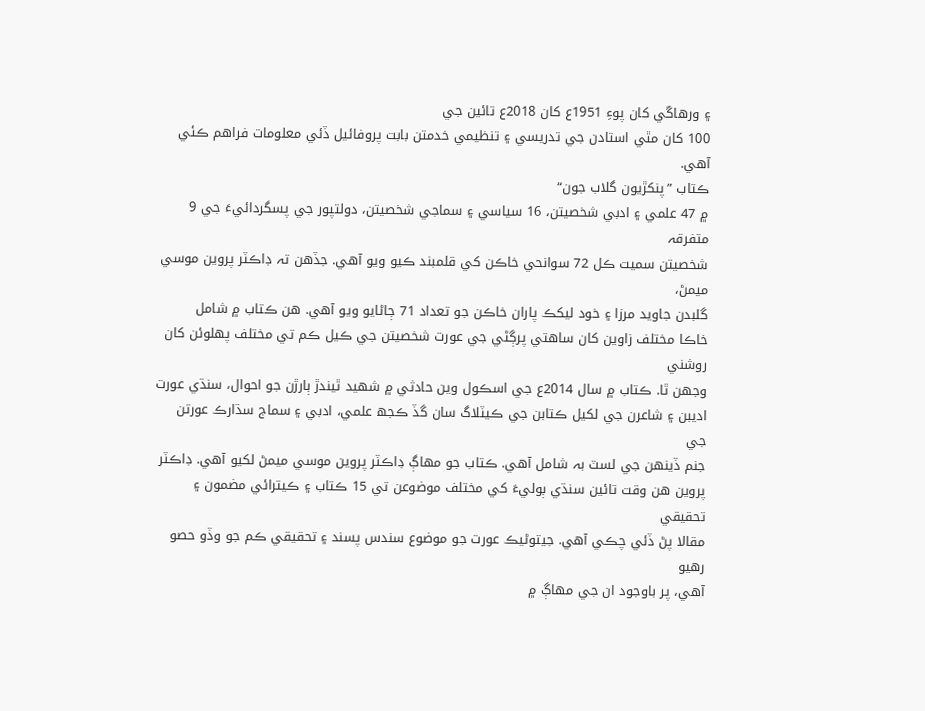۽ ورھاڱي کان پوءِ 1951ع کان 2018ع تائين جي
100 کان مٿي استادن جي تدريسي ۽ تنظيمي خدمتن بابت پروفائيل ڏئي معلومات فراھم ڪئي
آهي.
ڪتاب ”پنکڙيون گلاب جون“
۾ 47 علمي ۽ ادبي شخصيتن، 16 سياسي ۽ سماجي شخصيتن، دولتپور جي پسگردائيءَ جي 9 متفرقہ
شخصيتن سميت ڪل 72 سوانحي خاڪن کي قلمبند ڪيو ويو آھي. جڏھن تہ ڊاڪٽر پروين موسي ميمڻ،
گلبدن جاويد مرزا ۽ خود ليکڪ پاران خاڪن جو تعداد 71 ڄاڻايو ويو آهي. ھن ڪتاب ۾ شامل
خاڪا مختلف زاوين کان ساھتي پرڳڻي جي عورت شخصيتن جي ڪيل ڪم تي مختلف پهلوئن کان روشني
وجھن ٿا. ڪتاب ۾ سال 2014ع جي اسڪول وين حادثي ۾ شهيد ٿيندڙ ٻارڙن جو احوال، سنڌي عورت
اديبن ۽ شاعرن جي لکيل ڪتابن جي ڪيٽلاگ سان گڏ ڪجھ علمي، ادبي ۽ سماج سڌارڪ عورتن جي
جنم ڏينهن جي لسٽ بہ شامل آھي. ڪتاب جو مھاڳ ڊاڪٽر پروين موسي ميمڻ لکيو آهي. ڊاڪٽر
پروين ھن وقت تائين سنڌي ٻوليءَ کي مختلف موضوعن تي 15 ڪتاب ۽ ڪيترائي مضمون ۽ تحقيقي
مقالا پڻ ڏئي چڪي آهي. جيتوڻيڪ عورت جو موضوع سندس پسند ۽ تحقيقي ڪم جو وڏو حصو رھيو
آھي، پر باوجود ان جي مھاڳ ۾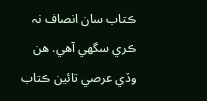ڪتاب سان انصاف نہ ڪري سگھي آھي. ھن وڏي عرصي تائين ڪتاب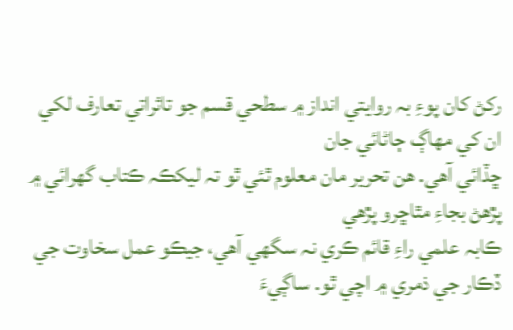رکڻ کان پوءِ بہ روايتي انداز ۾ سطحي قسم جو تاثراتي تعارف لکي ان کي مھاڳ ڄاڻائي جان
ڇڏائي آھي. ھن تحرير مان معلوم ٿئي ٿو تہ ليکڪہ ڪتاب گھرائي ۾ پڙھڻ بجاءِ مٿاڇرو پڙھي
ڪابہ علمي راءِ قائم ڪري نہ سگھي آھي، جيڪو عمل سخاوت جي ڏڪار جي ذمري ۾ اچي ٿو. ساڳيءَ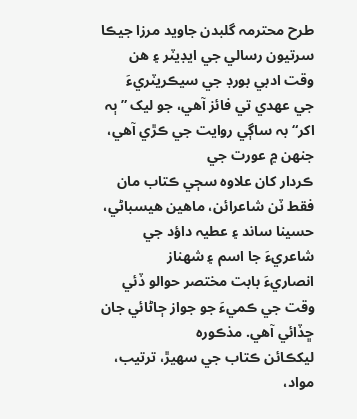طرح محترمہ گلبدن جاويد مرزا جيڪا سرتيون رسالي جي ايڊيٽر ۽ ھن وقت ادبي بورڊ جي سيڪريٽريءَ
جي عهدي تي فائز آھي، جو ليک ”ٻہ اکر“ بہ ساڳي روايت جي ڪڙي آهي، جنھن ۾ عورت جي
ڪردار کان علاوہ سڄي ڪتاب مان
فقط ٽن شاعرائن، ماھين ھيسباڻي، حسينا ساند ۽ عطيہ داؤد جي شاعريءَ جا اسم ۽ شهناز
انصاريءَ بابت مختصر حوالو ڏئي وقت جي ڪميءَ جو جواز ڄاڻائي جان ڇڏائي آھي. مذڪورہ
ليکڪائن ڪتاب جي سھيڙ، ترتيب، مواد،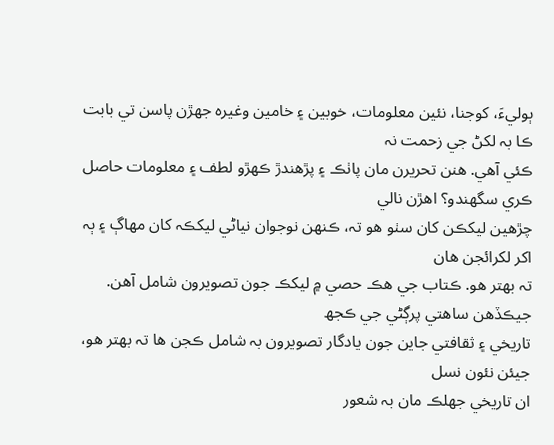ٻوليءَ، کوجنا، نئين معلومات، خوبين ۽ خامين وغيرہ جھڙن پاسن تي بابت ڪا بہ لکڻ جي زحمت نہ
ڪئي آهي. ھنن تحريرن مان پاٺڪ ۽ پڙھندڙ ڪھڙو لطف ۽ معلومات حاصل ڪري سگھندو؟ اھڙن نالي
چڙھين ليکڪن کان سٺو ھو تہ، ڪنھن نوجوان نياڻي ليکڪہ کان مھاڳ ۽ ٻہ اکر لکرائجن ھان
تہ بھتر ھو. ڪتاب جي ھڪ حصي ۾ ليکڪ جون تصويرون شامل آهن. جيڪڏھن ساھتي پرڳڻي جي ڪجھ
تاريخي ۽ ثقافتي جاين جون يادگار تصويرون بہ شامل ڪجن ھا تہ بھتر ھو، جيئن نئون نسل
ان تاريخي جھلڪ مان بہ شعور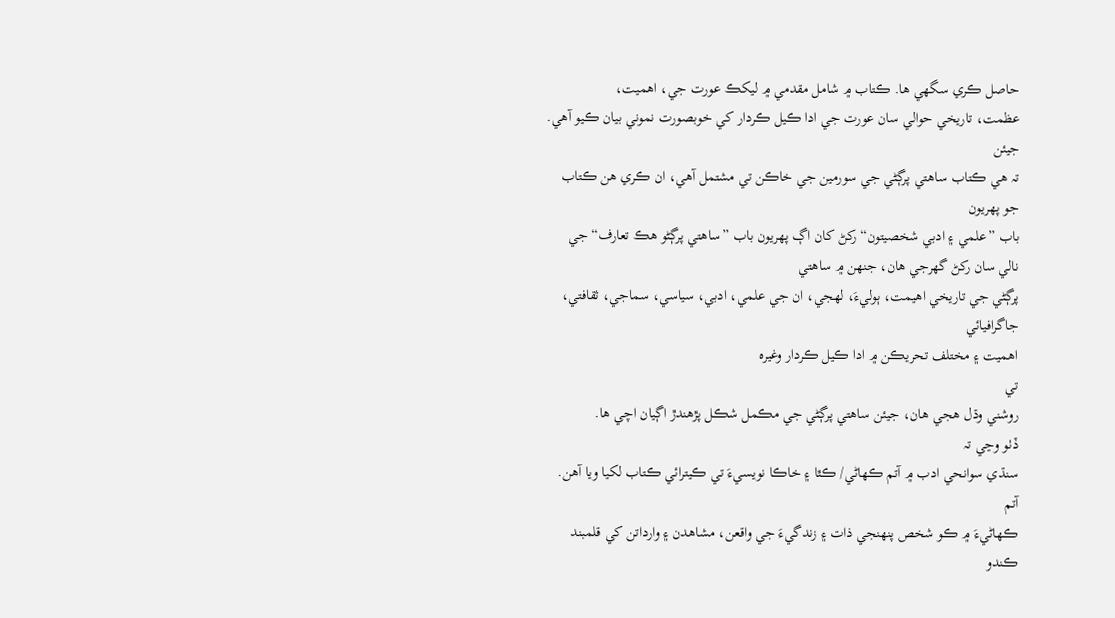حاصل ڪري سگهي ھا. ڪتاب ۾ شامل مقدمي ۾ ليکڪ عورت جي، اھميت،
عظمت، تاريخي حوالي سان عورت جي ادا ڪيل ڪردار کي خوبصورت نموني بيان ڪيو آهي. جيئن
تہ ھي ڪتاب ساھتي پرڳڻي جي سورمين جي خاڪن تي مشتمل آهي، ان ڪري ھن ڪتاب جو پھريون
باب ”علمي ۽ ادبي شخصيتون“ رکڻ کان اڳ پھريون باب ”ساھتي پرڳڻو ھڪ تعارف“ جي نالي سان رکڻ گھرجي ھان، جنھن ۾ ساھتي
پرڳڻي جي تاريخي اھيمت، ٻوليءَ، لھجي، ان جي علمي، ادبي، سياسي، سماجي، ثقافتي، جاگرافيائي
اھميت ۽ مختلف تحريڪن ۾ ادا ڪيل ڪردار وغيرہ
تي
روشني وڌل ھجي ھان، جيئن ساھتي پرڳڻي جي مڪمل شڪل پڙھندڙ اڳيان اچي ھا.
ڏٺو وڃي تہ
سنڌي سوانحي ادب ۾ آتم ڪهاڻي/ ڪٿا ۽ خاڪا نويسيءَ تي ڪيترائي ڪتاب لکيا ويا آهن. آتم
ڪهاڻيءَ ۾ ڪو شخص پنهنجي ذات ۽ زندگيءَ جي واقعن، مشاھدن ۽ وارداتن کي قلمبند ڪندو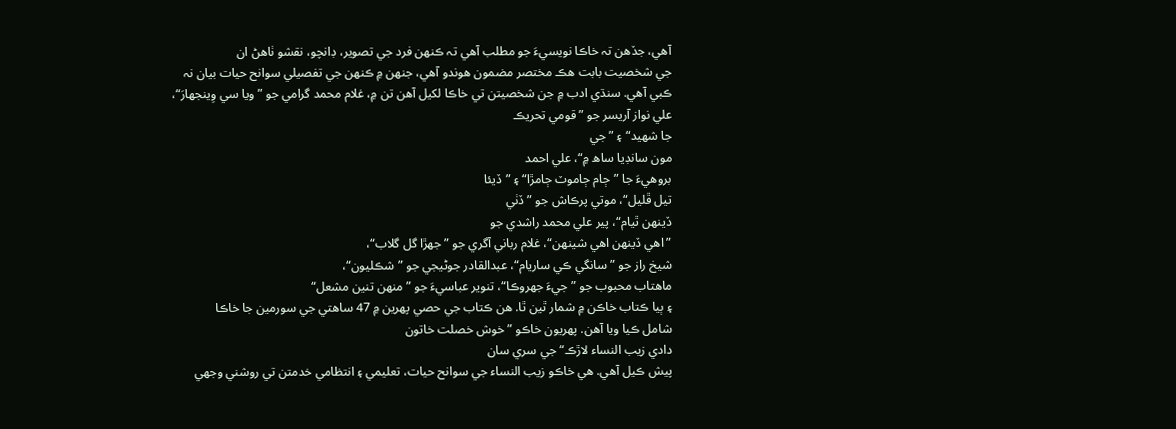آهي، جڏھن تہ خاڪا نويسيءَ جو مطلب آهي تہ ڪنھن فرد جي تصوير، ڊانچو، نقشو ٺاھڻ ان
جي شخصيت بابت ھڪ مختصر مضمون ھوندو آھي، جنھن ۾ ڪنھن جي تفصيلي سوانح حيات بيان نہ
ڪبي آهي. سنڌي ادب ۾ جن شخصيتن تي خاڪا لکيل آهن تن ۾، غلام محمد گرامي جو ”ويا سي وِينجھارَ“،
علي نواز آريسر جو ”قومي تحريڪ
جا شھيد“ ۽ ”جي
مون سانڊيا ساھ ۾“، علي احمد
بروهيءَ جا ”ڄام ڄاموٽ ڄامڙا“ ۽ ”ڏيئا
تيل ڦليل“، موتي پرڪاش جو ”ڏٺي
ڏينھن ٿيام“، پير علي محمد راشدي جو
”اھي ڏينهن اھي شينھن“، غلام رباني آگري جو ”جھڙا گل گلاب“،
شيخ راز جو ”سانگي ڪي ساريام“، عبدالقادر جوڻيجي جو ”شڪليون“،
ماھتاب محبوب جو ”جيءَ جھروڪا“، تنوير عباسيءَ جو ”منھن تنين مشعل“
۽ ٻيا ڪتاب خاڪن ۾ شمار ٿين ٿا. ھن ڪتاب جي حصي پهرين ۾ 47 ساھتي جي سورمين جا خاڪا
شامل ڪيا ويا آهن. پھريون خاڪو ”خوش خصلت خاتون
دادي زيب النساء لاڙڪ“ جي سري سان
پيش ڪيل آهي. ھي خاڪو زيب النساء جي سوانح حيات، تعليمي ۽ انتظامي خدمتن تي روشني وجھي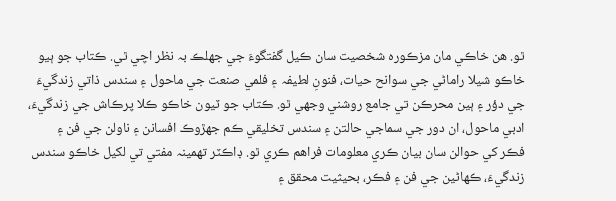ٿو. ھن خاڪي مان مزڪورہ شخصيت سان ڪيل گفتگوءَ جي جھلڪ بہ نظر اچي ٿي. ڪتاب جو ٻيو
خاڪو شيلا راماڻي جي سوانح حيات، فنونِ لطيفہ ۽ فلمي صنعت جي ماحول ۽ سندس ذاتي زندگيءَ
جي دؤر ۽ ٻين محرڪن تي جامع روشني وجھي ٿو. ڪتاب جو ٽيون خاڪو ڪلا پرڪاش جي زندگيءَ،
ادبي ماحول، ان دور جي سماجي حالتن ۽ سندس تخليقي ڪم جھڙوڪ افسانن ۽ ناولن جي فن ۽
فڪر کي حوالن سان بيان ڪري معلومات فراھم ڪري ٿو. ڊاڪٽر تھمينہ مفتي تي لکيل خاڪو سندس
زندگيءَ، ڪهاڻين جي فن ۽ فڪر، بحيثيت محقق ۽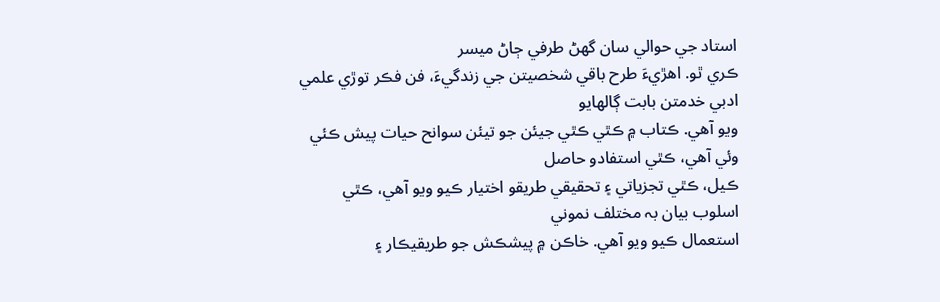استاد جي حوالي سان گھڻ طرفي ڄاڻ ميسر
ڪري ٿو. اھڙيءَ طرح باقي شخصيتن جي زندگيءَ، فن فڪر توڙي علمي ادبي خدمتن بابت ڳالھايو
ويو آھي. ڪتاب ۾ ڪٿي ڪٿي جيئن جو تيئن سوانح حيات پيش ڪئي وئي آهي، ڪٿي استفادو حاصل
ڪيل، ڪٿي تجزياتي ۽ تحقيقي طريقو اختيار ڪيو ويو آهي، ڪٿي اسلوب بيان بہ مختلف نموني
استعمال ڪيو ويو آهي. خاڪن ۾ پيشڪش جو طريقيڪار ۽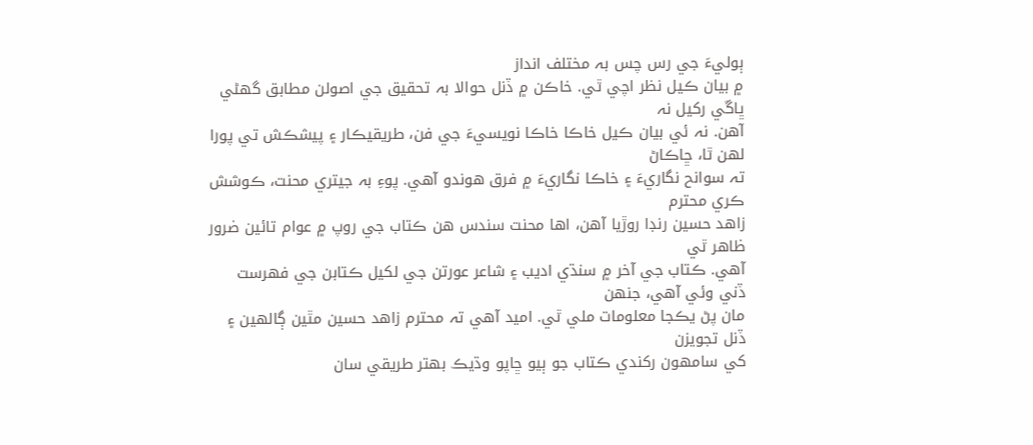ٻوليءَ جي رس چس بہ مختلف انداز
۾ بيان ڪيل نظر اچي ٿي. خاڪن ۾ ڏنل حوالا بہ تحقيق جي اصولن مطابق گھڻي ڀاڱي رکيل نہ
آهن. نہ ئي بيان ڪيل خاڪا خاڪا نويسيءَ جي فن، طريقيڪار ۽ پيشڪش تي پورا لھن ٿا، ڇاڪاڻ
تہ سوانح نگاريءَ ۽ خاڪا نگاريءَ ۾ فرق ھوندو آھي. پوءِ بہ جيتري محنت، ڪوشش ڪري محترم
زاھد حسين رنڊا روڙيا آھن، اھا محنت سندس ھن ڪتاب جي روپ ۾ عوام تائين ضرور ظاهر ٿي
آھي. ڪتاب جي آخر ۾ سنڌي اديب ۽ شاعر عورتن جي لکيل ڪتابن جي فهرست ڏني وئي آهي، جنھن
مان پڻ يڪجا معلومات ملي ٿي. اميد آهي تہ محترم زاھد حسين مٿين ڳالهين ۽ ڏنل تجويزن
کي سامھون رکندي ڪتاب جو ٻيو ڇاپو وڌيڪ بھتر طريقي سان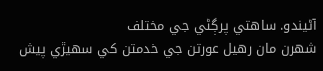آڻيندو. ساھتي پرڳڻي جي مختلف
شھرن مان رھيل عورتن جي خدمتن کي سھيڙي پيش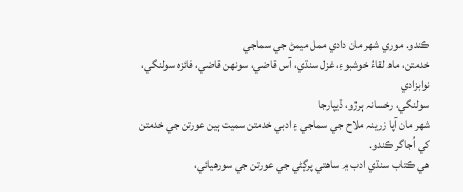ڪندو. موري شھر مان دادي ممل ميمڻ جي سماجي
خدمتن، ماھ لقاءُ خوشبوءِ، غزل سنڌي، آس قاضي، سونھن قاضي، فائزه سولنگي، نوابزادي
سولنگي، رخسانہ ٻرڙو، ڏيپارجا
شھر مان آپا زرينہ ملاح جي سماجي ۽ ادبي خدمتن سميت ٻين عورتن جي خدمتن کي اُجاگر ڪندو.
ھي ڪتاب سنڌي ادب ۾ ساھتي پرڳڻي جي عورتن جي سورهيائي،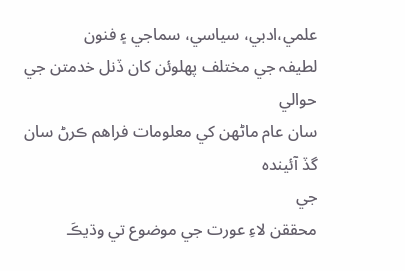علمي،ادبي، سياسي، سماجي ۽ فنون
لطيفہ جي مختلف پھلوئن کان ڏنل خدمتن جي حوالي
سان عام ماڻھن کي معلومات فراھم ڪرڻ سان گڏ آئيندہ
جي
محققن لاءِ عورت جي موضوع تي وڌيڪَ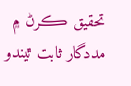تحقيق ڪرڻ ۾ مددگار ثابت ٿيندو